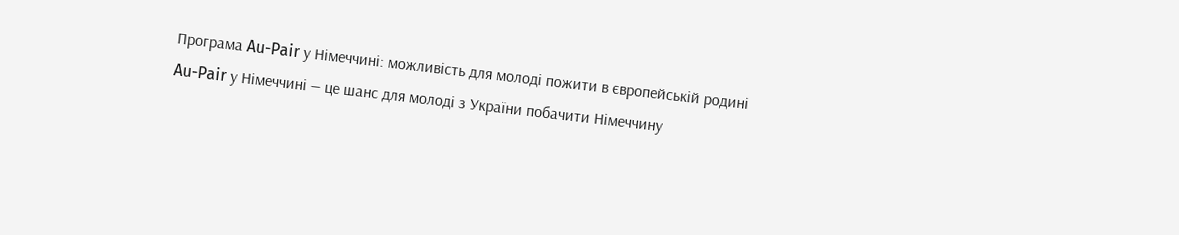Програма Au-Pair у Німеччині: можливість для молоді пожити в європейській родині
Au-Pair у Німеччині — це шанс для молоді з України побачити Німеччину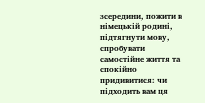зсередини, пожити в німецькій родині, підтягнути мову, спробувати самостійне життя та спокійно придивитися: чи підходить вам ця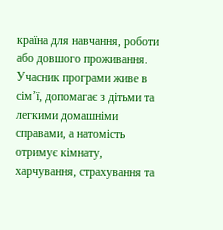країна для навчання, роботи або довшого проживання.
Учасник програми живе в сім’ї, допомагає з дітьми та легкими домашніми справами, а натомість отримує кімнату, харчування, страхування та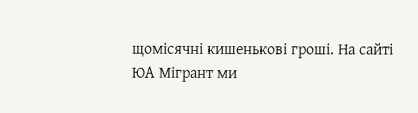щомісячні кишенькові гроші. На сайті ЮА Мігрант ми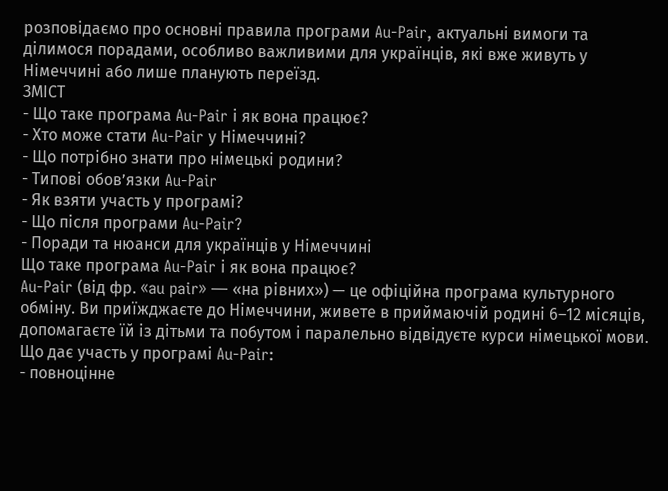розповідаємо про основні правила програми Au-Pair, актуальні вимоги та ділимося порадами, особливо важливими для українців, які вже живуть у Німеччині або лише планують переїзд.
ЗМІСТ
- Що таке програма Au-Pair і як вона працює?
- Хто може стати Au-Pair у Німеччині?
- Що потрібно знати про німецькі родини?
- Типові обов’язки Au-Pair
- Як взяти участь у програмі?
- Що після програми Au-Pair?
- Поради та нюанси для українців у Німеччині
Що таке програма Au-Pair і як вона працює?
Au-Pair (від фр. «au pair» — «на рівних») — це офіційна програма культурного обміну. Ви приїжджаєте до Німеччини, живете в приймаючій родині 6–12 місяців, допомагаєте їй із дітьми та побутом і паралельно відвідуєте курси німецької мови.
Що дає участь у програмі Au-Pair:
- повноцінне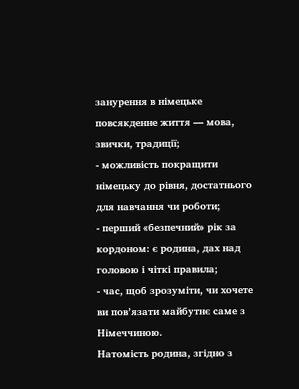занурення в німецьке повсякденне життя — мова, звички, традиції;
- можливість покращити німецьку до рівня, достатнього для навчання чи роботи;
- перший «безпечний» рік за кордоном: є родина, дах над головою і чіткі правила;
- час, щоб зрозуміти, чи хочете ви пов’язати майбутнє саме з Німеччиною.
Натомість родина, згідно з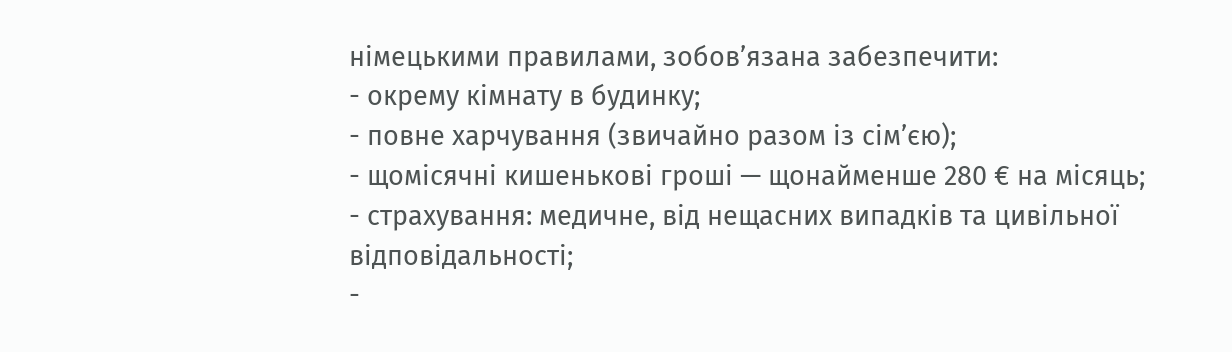німецькими правилами, зобов’язана забезпечити:
- окрему кімнату в будинку;
- повне харчування (звичайно разом із сім’єю);
- щомісячні кишенькові гроші — щонайменше 280 € на місяць;
- страхування: медичне, від нещасних випадків та цивільної відповідальності;
-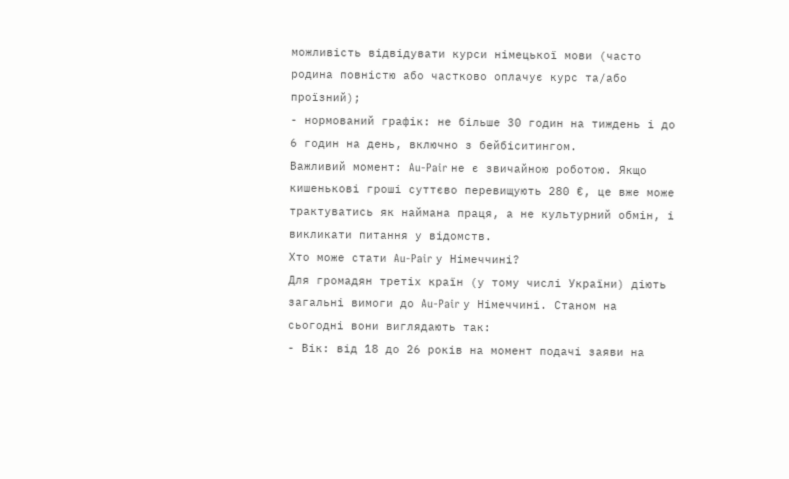можливість відвідувати курси німецької мови (часто родина повністю або частково оплачує курс та/або проїзний);
- нормований графік: не більше 30 годин на тиждень і до 6 годин на день, включно з бейбіситингом.
Важливий момент: Au-Pair не є звичайною роботою. Якщо кишенькові гроші суттєво перевищують 280 €, це вже може трактуватись як наймана праця, а не культурний обмін, і викликати питання у відомств.
Хто може стати Au-Pair у Німеччині?
Для громадян третіх країн (у тому числі України) діють загальні вимоги до Au-Pair у Німеччині. Станом на сьогодні вони виглядають так:
- Вік: від 18 до 26 років на момент подачі заяви на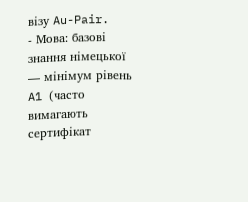візу Au-Pair.
- Мова: базові знання німецької — мінімум рівень A1 (часто вимагають сертифікат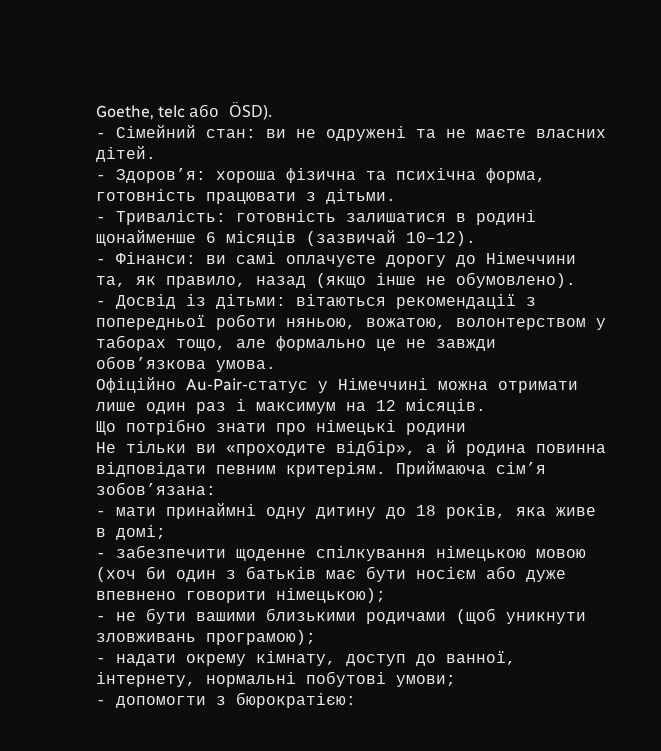Goethe, telc або ÖSD).
- Сімейний стан: ви не одружені та не маєте власних дітей.
- Здоров’я: хороша фізична та психічна форма, готовність працювати з дітьми.
- Тривалість: готовність залишатися в родині щонайменше 6 місяців (зазвичай 10–12).
- Фінанси: ви самі оплачуєте дорогу до Німеччини та, як правило, назад (якщо інше не обумовлено).
- Досвід із дітьми: вітаються рекомендації з попередньої роботи няньою, вожатою, волонтерством у таборах тощо, але формально це не завжди обов’язкова умова.
Офіційно Au-Pair-статус у Німеччині можна отримати лише один раз і максимум на 12 місяців.
Що потрібно знати про німецькі родини
Не тільки ви «проходите відбір», а й родина повинна відповідати певним критеріям. Приймаюча сім’я зобов’язана:
- мати принаймні одну дитину до 18 років, яка живе в домі;
- забезпечити щоденне спілкування німецькою мовою (хоч би один з батьків має бути носієм або дуже впевнено говорити німецькою);
- не бути вашими близькими родичами (щоб уникнути зловживань програмою);
- надати окрему кімнату, доступ до ванної, інтернету, нормальні побутові умови;
- допомогти з бюрократією: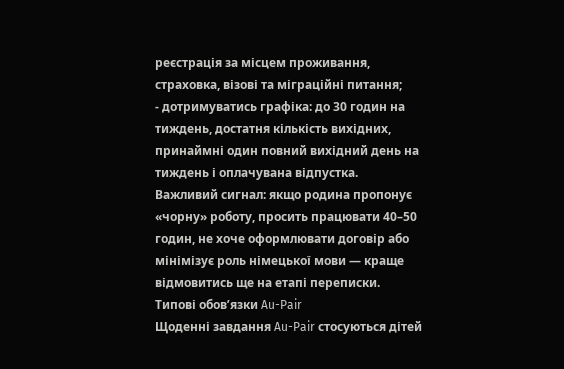реєстрація за місцем проживання, страховка, візові та міграційні питання;
- дотримуватись графіка: до 30 годин на тиждень, достатня кількість вихідних, принаймні один повний вихідний день на тиждень і оплачувана відпустка.
Важливий сигнал: якщо родина пропонує «чорну» роботу, просить працювати 40–50 годин, не хоче оформлювати договір або мінімізує роль німецької мови — краще відмовитись ще на етапі переписки.
Типові обов’язки Au-Pair
Щоденні завдання Au-Pair стосуються дітей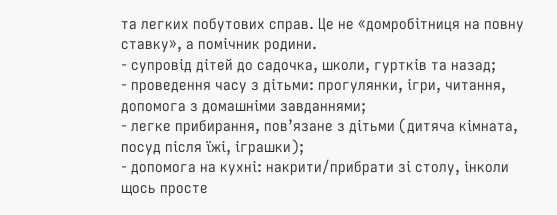та легких побутових справ. Це не «домробітниця на повну ставку», а помічник родини.
- супровід дітей до садочка, школи, гуртків та назад;
- проведення часу з дітьми: прогулянки, ігри, читання, допомога з домашніми завданнями;
- легке прибирання, пов’язане з дітьми (дитяча кімната, посуд після їжі, іграшки);
- допомога на кухні: накрити/прибрати зі столу, інколи щось просте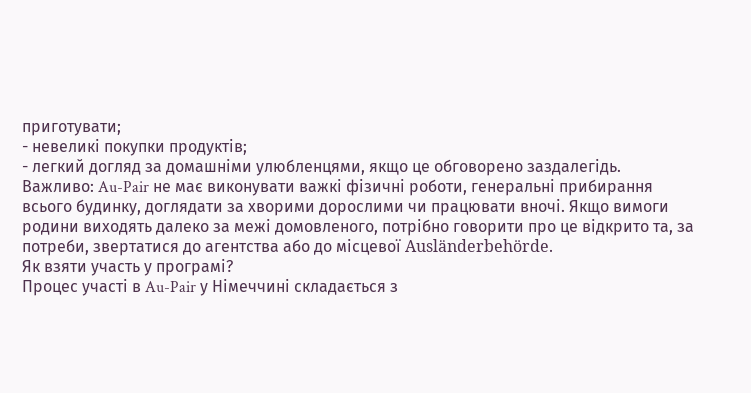приготувати;
- невеликі покупки продуктів;
- легкий догляд за домашніми улюбленцями, якщо це обговорено заздалегідь.
Важливо: Au-Pair не має виконувати важкі фізичні роботи, генеральні прибирання всього будинку, доглядати за хворими дорослими чи працювати вночі. Якщо вимоги родини виходять далеко за межі домовленого, потрібно говорити про це відкрито та, за потреби, звертатися до агентства або до місцевої Ausländerbehörde.
Як взяти участь у програмі?
Процес участі в Au-Pair у Німеччині складається з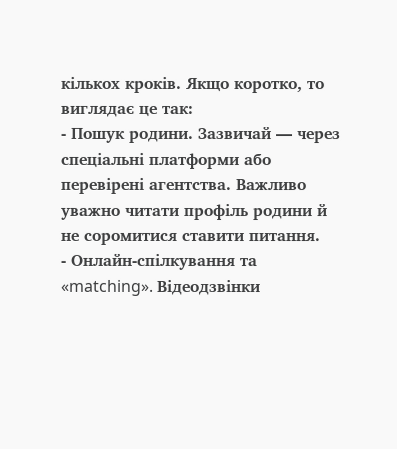кількох кроків. Якщо коротко, то виглядає це так:
- Пошук родини. Зазвичай — через спеціальні платформи або перевірені агентства. Важливо уважно читати профіль родини й не соромитися ставити питання.
- Онлайн-спілкування та «matching». Відеодзвінки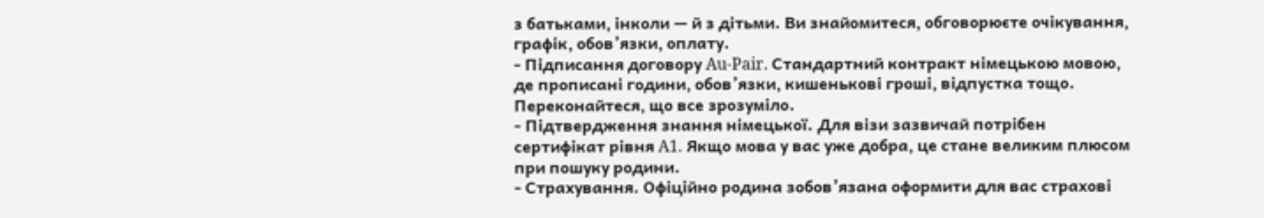з батьками, інколи — й з дітьми. Ви знайомитеся, обговорюєте очікування, графік, обов’язки, оплату.
- Підписання договору Au-Pair. Стандартний контракт німецькою мовою, де прописані години, обов’язки, кишенькові гроші, відпустка тощо. Переконайтеся, що все зрозуміло.
- Підтвердження знання німецької. Для візи зазвичай потрібен сертифікат рівня A1. Якщо мова у вас уже добра, це стане великим плюсом при пошуку родини.
- Страхування. Офіційно родина зобов’язана оформити для вас страхові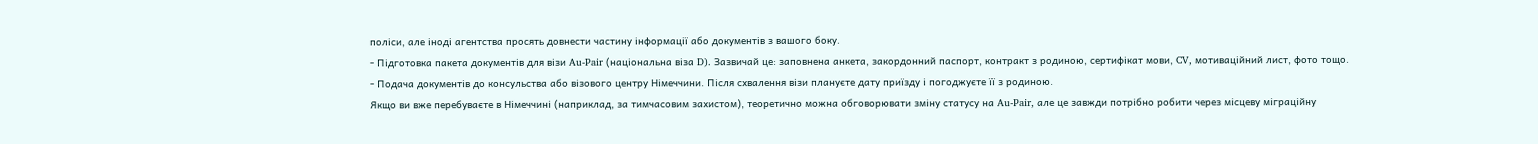поліси, але іноді агентства просять довнести частину інформації або документів з вашого боку.
- Підготовка пакета документів для візи Au-Pair (національна віза D). Зазвичай це: заповнена анкета, закордонний паспорт, контракт з родиною, сертифікат мови, CV, мотиваційний лист, фото тощо.
- Подача документів до консульства або візового центру Німеччини. Після схвалення візи плануєте дату приїзду і погоджуєте її з родиною.
Якщо ви вже перебуваєте в Німеччині (наприклад, за тимчасовим захистом), теоретично можна обговорювати зміну статусу на Au-Pair, але це завжди потрібно робити через місцеву міграційну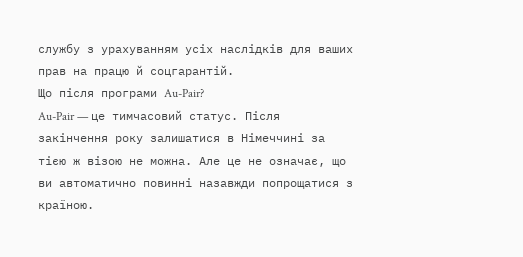службу з урахуванням усіх наслідків для ваших прав на працю й соцгарантій.
Що після програми Au-Pair?
Au-Pair — це тимчасовий статус. Після закінчення року залишатися в Німеччині за тією ж візою не можна. Але це не означає, що ви автоматично повинні назавжди попрощатися з країною.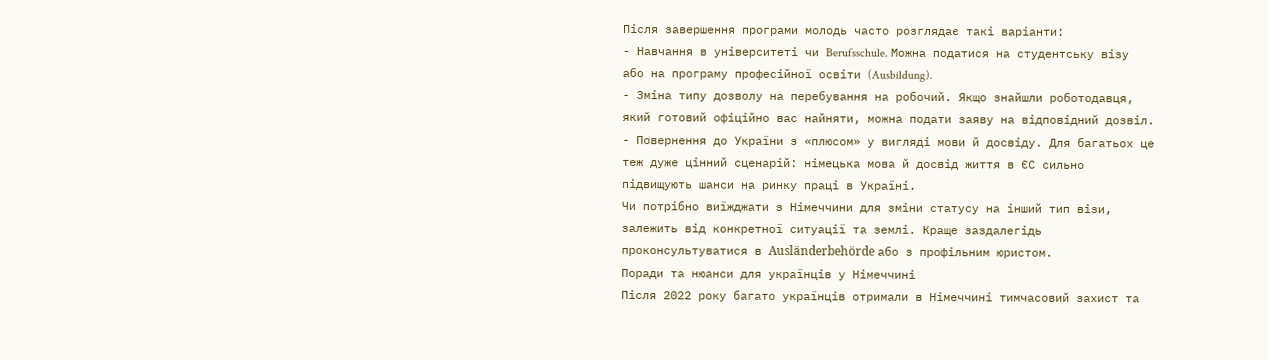Після завершення програми молодь часто розглядає такі варіанти:
- Навчання в університеті чи Berufsschule. Можна податися на студентську візу або на програму професійної освіти (Ausbildung).
- Зміна типу дозволу на перебування на робочий. Якщо знайшли роботодавця, який готовий офіційно вас найняти, можна подати заяву на відповідний дозвіл.
- Повернення до України з «плюсом» у вигляді мови й досвіду. Для багатьох це теж дуже цінний сценарій: німецька мова й досвід життя в ЄС сильно підвищують шанси на ринку праці в Україні.
Чи потрібно виїжджати з Німеччини для зміни статусу на інший тип візи, залежить від конкретної ситуації та землі. Краще заздалегідь проконсультуватися в Ausländerbehörde або з профільним юристом.
Поради та нюанси для українців у Німеччині
Після 2022 року багато українців отримали в Німеччині тимчасовий захист та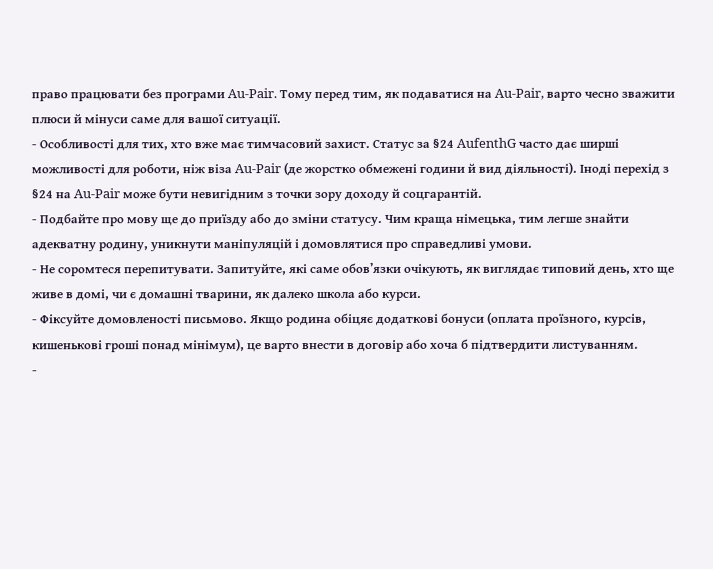право працювати без програми Au-Pair. Тому перед тим, як подаватися на Au-Pair, варто чесно зважити плюси й мінуси саме для вашої ситуації.
- Особливості для тих, хто вже має тимчасовий захист. Статус за §24 AufenthG часто дає ширші можливості для роботи, ніж віза Au-Pair (де жорстко обмежені години й вид діяльності). Іноді перехід з §24 на Au-Pair може бути невигідним з точки зору доходу й соцгарантій.
- Подбайте про мову ще до приїзду або до зміни статусу. Чим краща німецька, тим легше знайти адекватну родину, уникнути маніпуляцій і домовлятися про справедливі умови.
- Не соромтеся перепитувати. Запитуйте, які саме обов’язки очікують, як виглядає типовий день, хто ще живе в домі, чи є домашні тварини, як далеко школа або курси.
- Фіксуйте домовленості письмово. Якщо родина обіцяє додаткові бонуси (оплата проїзного, курсів, кишенькові гроші понад мінімум), це варто внести в договір або хоча б підтвердити листуванням.
-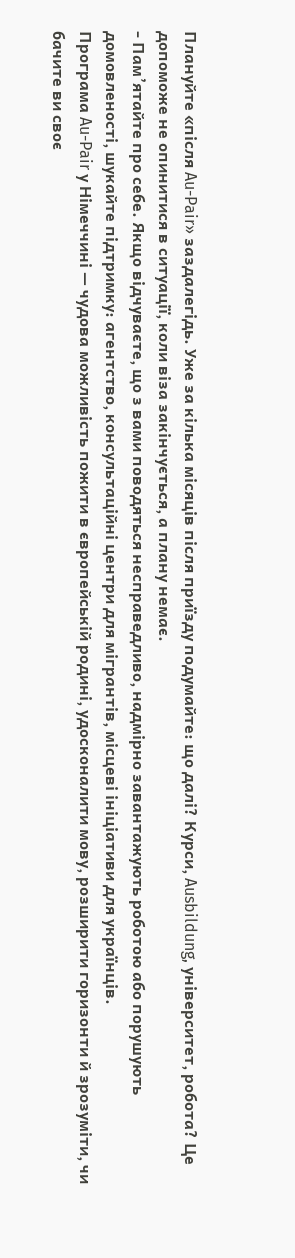Плануйте «після Au-Pair» заздалегідь. Уже за кілька місяців після приїзду подумайте: що далі? Курси, Ausbildung, університет, робота? Це допоможе не опинитися в ситуації, коли віза закінчується, а плану немає.
- Пам’ятайте про себе. Якщо відчуваєте, що з вами поводяться несправедливо, надмірно завантажують роботою або порушують домовленості, шукайте підтримку: агентство, консультаційні центри для мігрантів, місцеві ініціативи для українців.
Програма Au-Pair у Німеччині — чудова можливість пожити в європейській родині, удосконалити мову, розширити горизонти й зрозуміти, чи бачите ви своє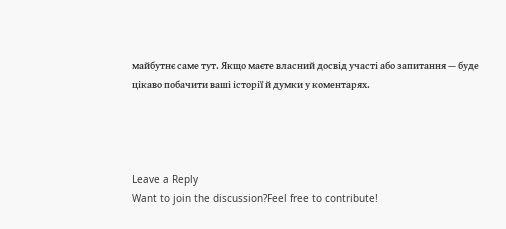майбутнє саме тут. Якщо маєте власний досвід участі або запитання — буде цікаво побачити ваші історії й думки у коментарях.




Leave a Reply
Want to join the discussion?Feel free to contribute!